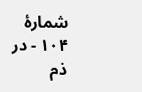شمارهٔ ۱۰۴ - در ذم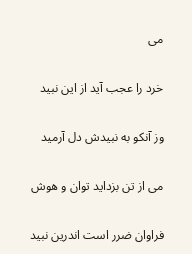می

خرد را عجب آید از این نبید

وز آنکو به نبیدش دل آرمید

می از تن بزداید توان و هوش

فراوان ضرر است اندرین نبید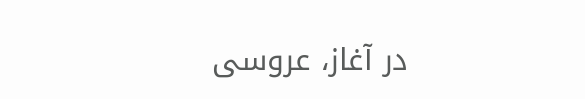در آغاز، عروسی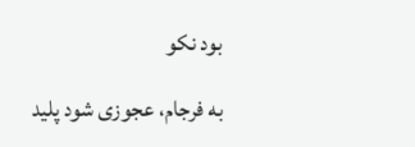بود نکو

به فرجام‌، عجوزی شود پلید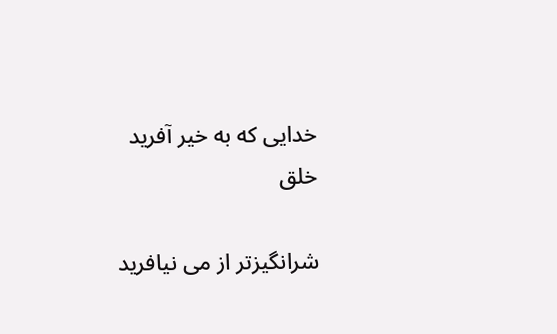خدایی که به خیر آفرید خلق

شرانگیزتر از می نیافرید